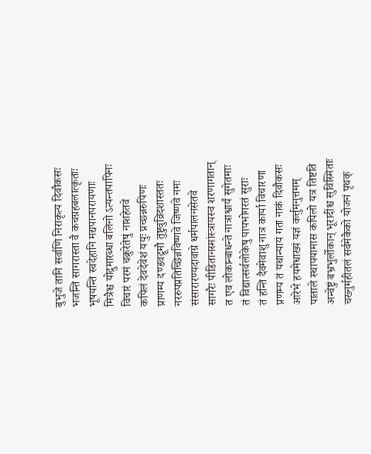बुभुजे तानि सर्वाणि निराकृत्य दिवौकसः
भजन्ति सागरास्ता वै कचग्रहबलात्कृताः
भूषयन्ति स्वदेहानि मद्यपानपरायणाः
मित्रैश्च योद्रुमारब्धा बलिनो ऽत्यन्तपापिनः
विचारं परमं चक्रुरेतेषुं नाशहेतवे
कपिलं देवदेवेशं ययुः प्रच्छन्नरुपिणः
प्राणम्य दण्डवद्रूमौ तुष्टुवुव्रिदशास्ततः
नररुपप्रतिच्छिन्नविष्णवे जिष्णवे नमः
संसारारण्यदावाग्रे धर्मपालनसेतवे
सागरैः पीडितानस्मांस्त्रायस्व शरणागतान्
त एव लोकान्बाधन्ते नात्राश्वार्यं सुगेतमाः
तं विद्यात्सर्वलोकेषु पापभोगरतं सुराः
तं हन्ति दैवमेवाशु नात्र कार्या विचारणा
प्रणम्य तं यथान्यायं गता नाकं दिवौकसः
आरेभे हयमेधाख्यं यज्ञं कर्त्तुमनुत्तमम्
पाताले स्थापयामास कपिलो यत्र तिष्टति
अन्वेष्टुं बभ्रभुर्लोकान् भूरादींश्च सुविस्मिताः
चख्नुर्महीतलं सर्वमेकैको योजनं पृथक्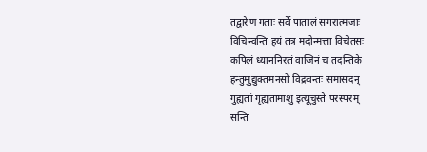तद्वारेण गताः सर्वे पातालं सगरात्मजाः
विचिन्वन्ति हयं तत्र मदोन्मत्ता विचेतसः
कपिलं ध्याननिरतं वाजिनं च तदन्तिके
हन्तुमुद्युक्तमनसो विद्रवन्तः समासदन्
गुह्यतां गृह्यतामाशु इत्यूचुस्ते परस्परम्
सन्ति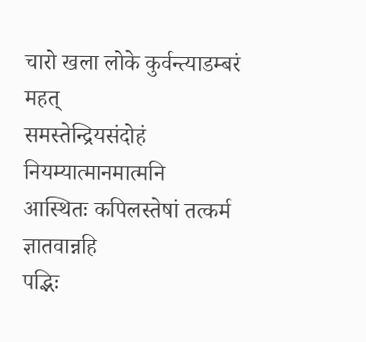चारो खला लोके कुर्वन्त्याडम्बरं महत्
समस्तेन्द्रियसंदोहं नियम्यात्मानमात्मनि
आस्थितः कपिलस्तेषां तत्कर्म ज्ञातवान्नहि
पद्भिः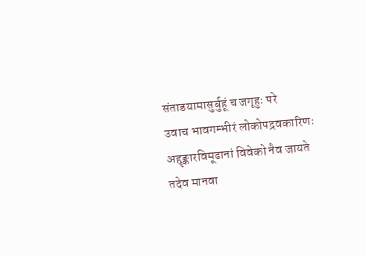संताडयामासुर्बुहूं च जगृहुः परे
उवाच भावगम्भीरं लोकोपद्रवकारिणः
अहॄङ्कारविमूढानां विवेको नैव जायते
तदेव मानवा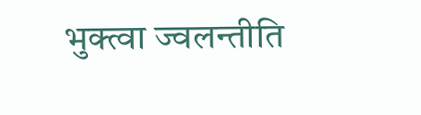भुक्त्वा ज्वलन्तीति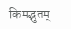किमद्भुतम्